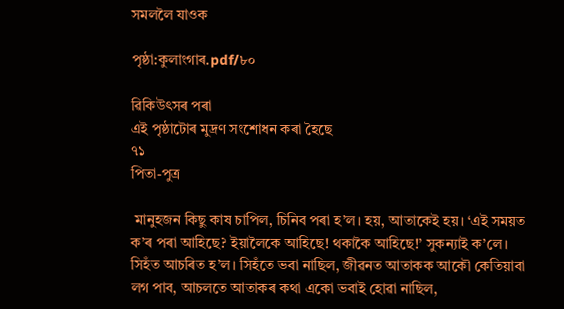সমললৈ যাওক

পৃষ্ঠা:কুলাংগাৰ.pdf/৮০

ৱিকিউৎসৰ পৰা
এই পৃষ্ঠাটোৰ মুদ্ৰণ সংশোধন কৰা হৈছে
৭১
পিতা-পুত্ৰ

 মানুহজন কিছু কাষ চাপিল, চিনিব পৰা হ’ল। হয়, আতাকেই হয়। ‘এই সময়ত ক’ৰ পৰা আহিছে? ইয়ালৈকে আহিছে! থকাকৈ আহিছে!’ সুকন্যাই ক’লে। সিহঁত আচৰিত হ’ল। সিহঁতে ভবা নাছিল, জীৱনত আতাকক আকৌ কেতিয়াবা লগ পাব, আচলতে আতাকৰ কথা একো ভবাই হোৱা নাছিল,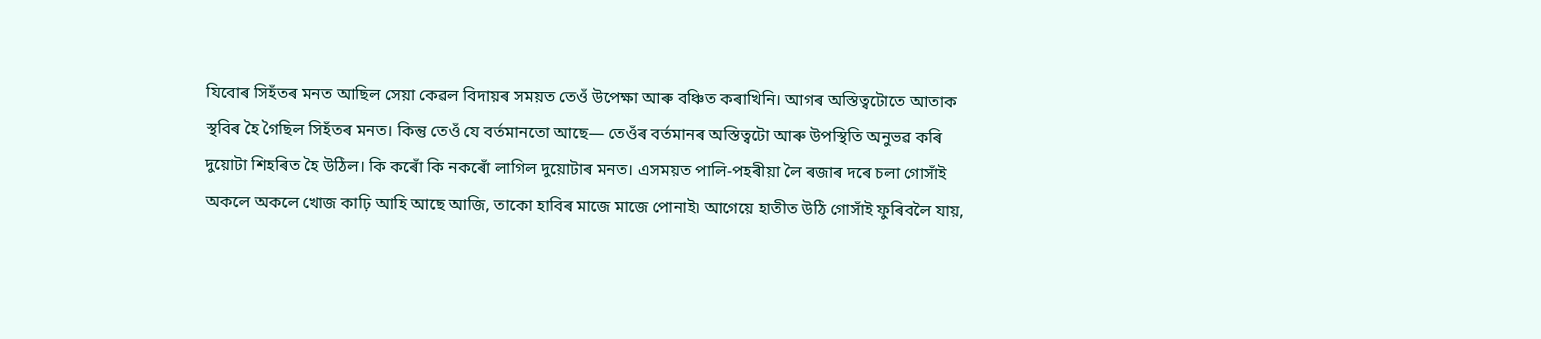যিবোৰ সিহঁতৰ মনত আছিল সেয়া কেৱল বিদায়ৰ সময়ত তেওঁ উপেক্ষা আৰু বঞ্চিত কৰাখিনি। আগৰ অস্তিত্বটোতে আতাক স্থবিৰ হৈ গৈছিল সিহঁতৰ মনত। কিন্তু তেওঁ যে বৰ্তমানতো আছে— তেওঁৰ বৰ্তমানৰ অস্তিত্বটো আৰু উপস্থিতি অনুভৱ কৰি দুয়োটা শিহৰিত হৈ উঠিল। কি কৰোঁ কি নকৰোঁ লাগিল দুয়োটাৰ মনত। এসময়ত পালি-পহৰীয়া লৈ ৰজাৰ দৰে চলা গোসাঁই অকলে অকলে খোজ কাঢ়ি আহি আছে আজি, তাকো হাবিৰ মাজে মাজে পোনাই৷ আগেয়ে হাতীত উঠি গোসাঁই ফুৰিবলৈ যায়,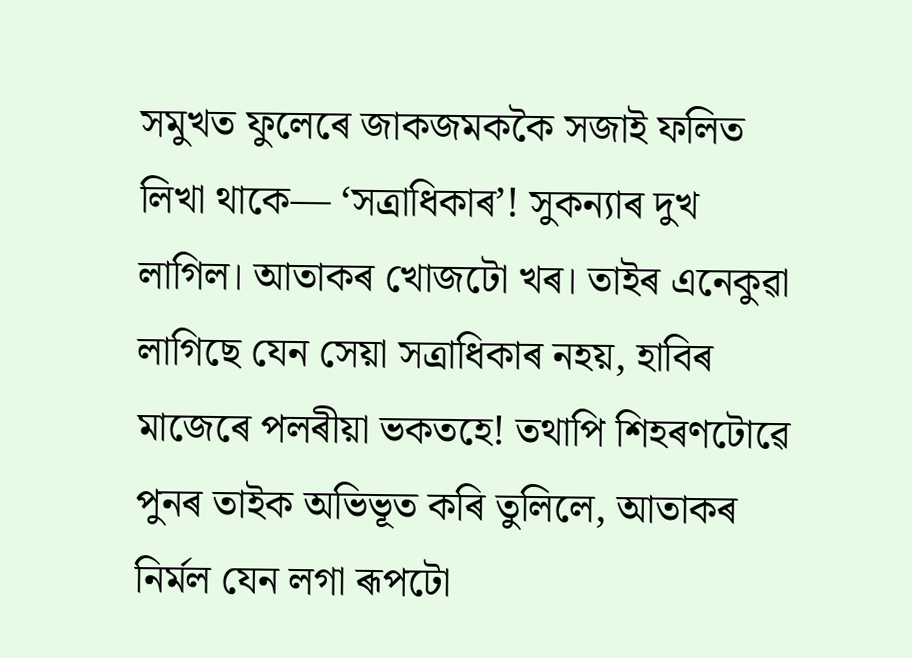সমুখত ফুলেৰে জাকজমককৈ সজাই ফলিত লিখা থাকে— ‘সত্ৰাধিকাৰ’! সুকন্যাৰ দুখ লাগিল। আতাকৰ খোজটো খৰ। তাইৰ এনেকুৱা লাগিছে যেন সেয়া সত্ৰাধিকাৰ নহয়, হাবিৰ মাজেৰে পলৰীয়া ভকতহে! তথাপি শিহৰণটোৱে পুনৰ তাইক অভিভূত কৰি তুলিলে, আতাকৰ নিৰ্মল যেন লগা ৰূপটো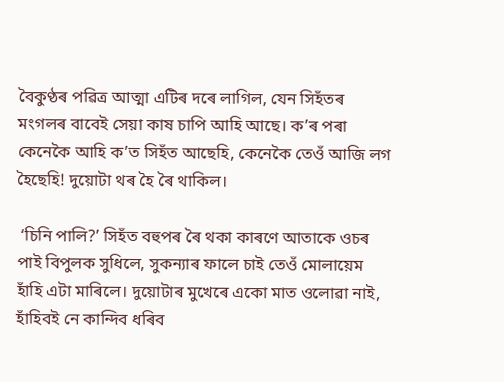বৈকুণ্ঠৰ পৱিত্ৰ আত্মা এটিৰ দৰে লাগিল, যেন সিহঁতৰ মংগলৰ বাবেই সেয়া কাষ চাপি আহি আছে। ক’ৰ পৰা কেনেকৈ আহি ক’ত সিহঁত আছেহি, কেনেকৈ তেওঁ আজি লগ হৈছেহি! দুয়োটা থৰ হৈ ৰৈ থাকিল।

 ‘চিনি পালি?’ সিহঁত বহুপৰ ৰৈ থকা কাৰণে আতাকে ওচৰ পাই বিপুলক সুধিলে, সুকন্যাৰ ফালে চাই তেওঁ মোলায়েম হাঁহি এটা মাৰিলে। দুয়োটাৰ মুখেৰে একো মাত ওলোৱা নাই, হাঁহিবই নে কান্দিব ধৰিব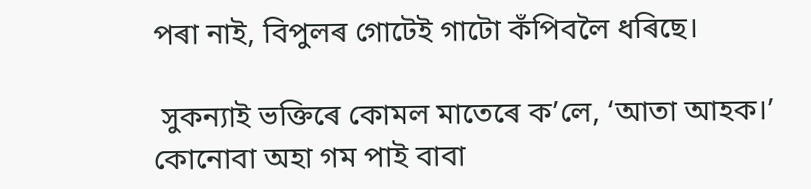পৰা নাই, বিপুলৰ গোটেই গাটো কঁপিবলৈ ধৰিছে।

 সুকন্যাই ভক্তিৰে কোমল মাতেৰে ক’লে, ‘আতা আহক।’ কোনোবা অহা গম পাই বাবা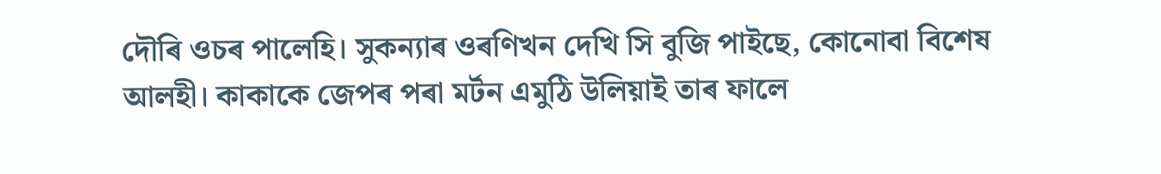দৌৰি ওচৰ পালেহি। সুকন্যাৰ ওৰণিখন দেখি সি বুজি পাইছে, কোনোবা বিশেষ আলহী। কাকাকে জেপৰ পৰা মৰ্টন এমুঠি উলিয়াই তাৰ ফালে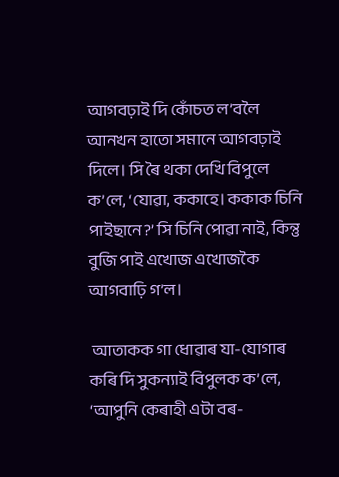আগবঢ়াই দি কোঁচত ল’বলৈ আনখন হাতো সমানে আগবঢ়াই দিলে। সি ৰৈ থকা দেখি বিপুলে ক’লে, ‘যোৱা, ককাহে। ককাক চিনি পাইছানে?’ সি চিনি পোৱা নাই, কিন্তু বুজি পাই এখোজ এখোজকৈ আগবাঢ়ি গ’ল।

 আতাকক গা ধোৱাৰ যা-যোগাৰ কৰি দি সুকন্যাই বিপুলক ক’লে, ‘আপুনি কেৰাহী এটা বৰ-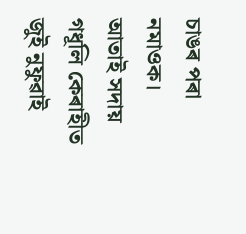চাঙৰ পৰা নমাওক। আতাই সদায় গধূলি কেৰাহীত জুই নুফুৱাই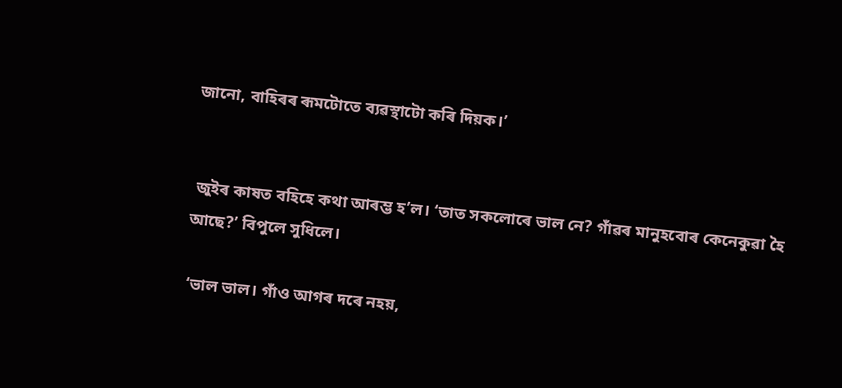জানো, বাহিৰৰ ৰূমটোতে ব্যৱস্থাটো কৰি দিয়ক।’


 জুইৰ কাষত বহিহে কথা আৰম্ভ হ’ল। ‘তাত সকলোৰে ভাল নে? গাঁৱৰ মানুহবোৰ কেনেকুৱা হৈ আছে?’ বিপুলে সুধিলে।

 ‘ভাল ভাল। গাঁও আগৰ দৰে নহয়,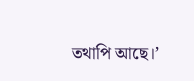তথাপি আছে।’